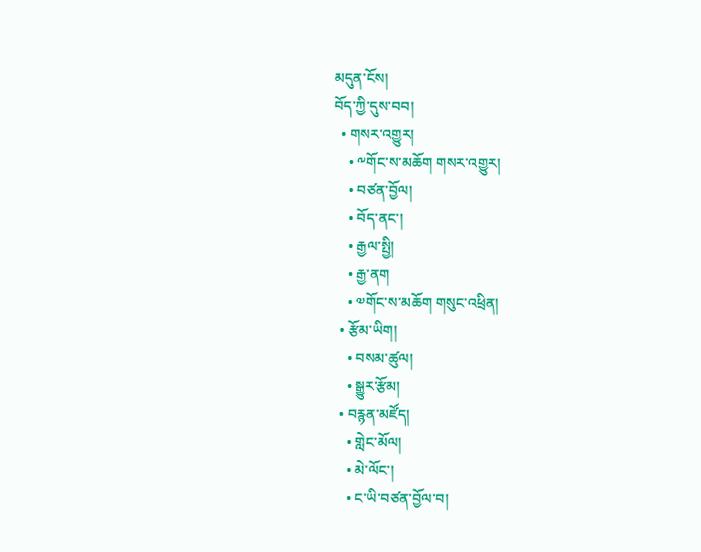མདུན་ངོས།
བོད་ཀྱི་དུས་བབ།
  • གསར་འགྱུར།
    • ༸གོང་ས་མཆོག གསར་འགྱུར།
    • བཙན་བྱོལ།
    • བོད་ནང་།
    • རྒྱལ་སྤྱི།
    • རྒྱ་ནག
    • ༧གོང་ས་མཆོག གསུང་འཕྲིན།
  • རྩོམ་ཡིག།
    • བསམ་ཚུལ།
    • སྒྱུར་རྩོམ།
  • བརྙན་མཛོད།
    • གླེང་མོལ།
    • མེ་ལོང་།
    • ང་ཡི་བཙན་བྱོལ་བ།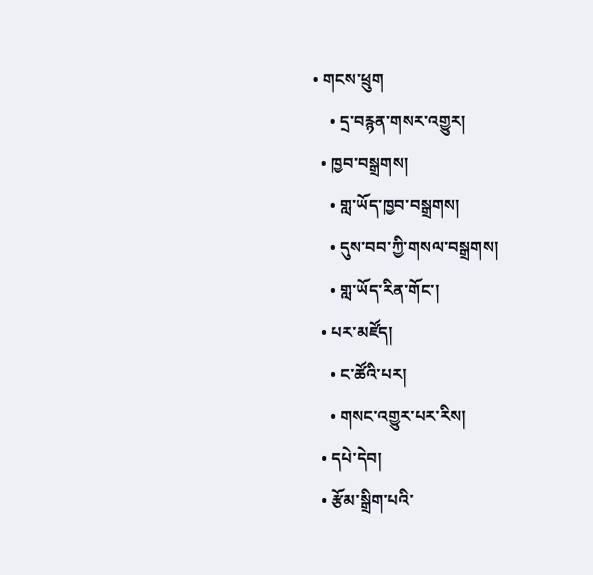• གངས་ཕྲུག
    • དྲ་བརྙན་གསར་འགྱུར།
  • ཁྱབ་བསྒྲགས།
    • གླ་ཡོད་ཁྱབ་བསྒྲགས།
    • དུས་བབ་ཀྱི་གསལ་བསྒྲགས།
    • གླ་ཡོད་རིན་གོང་།
  • པར་མཛོད།
    • ང་ཚོའི་པར།
    • གསང་འགྱུར་པར་རིས།
  • དཔེ་དེབ།
  • རྩོམ་སྒྲིག་པའི་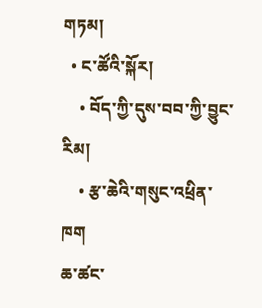གཏམ།
  • ང་ཚོའི་སྐོར།
    • བོད་ཀྱི་དུས་བབ་ཀྱི་བྱུང་རིམ།
    • རྩ་ཆེའི་གསུང་འཕྲིན་ཁག
ཆ་ཚང་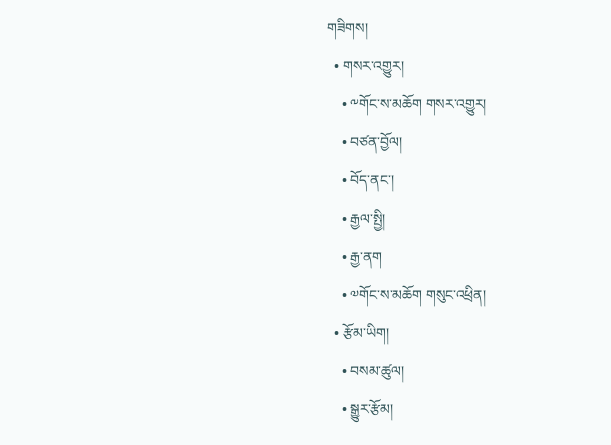གཟིགས།
  • གསར་འགྱུར།
    • ༸གོང་ས་མཆོག གསར་འགྱུར།
    • བཙན་བྱོལ།
    • བོད་ནང་།
    • རྒྱལ་སྤྱི།
    • རྒྱ་ནག
    • ༧གོང་ས་མཆོག གསུང་འཕྲིན།
  • རྩོམ་ཡིག།
    • བསམ་ཚུལ།
    • སྒྱུར་རྩོམ།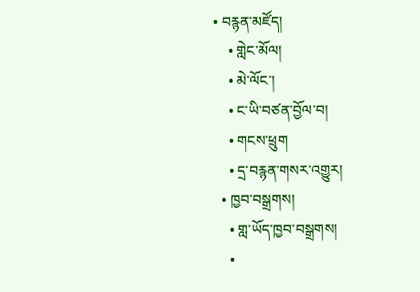• བརྙན་མཛོད།
    • གླེང་མོལ།
    • མེ་ལོང་།
    • ང་ཡི་བཙན་བྱོལ་བ།
    • གངས་ཕྲུག
    • དྲ་བརྙན་གསར་འགྱུར།
  • ཁྱབ་བསྒྲགས།
    • གླ་ཡོད་ཁྱབ་བསྒྲགས།
    •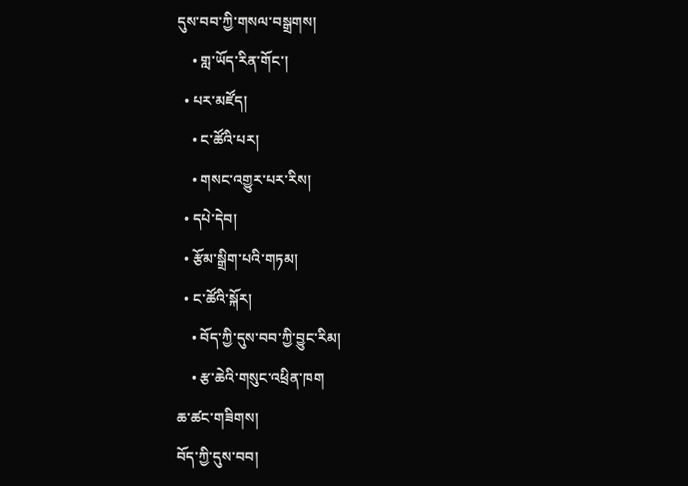དུས་བབ་ཀྱི་གསལ་བསྒྲགས།
    • གླ་ཡོད་རིན་གོང་།
  • པར་མཛོད།
    • ང་ཚོའི་པར།
    • གསང་འགྱུར་པར་རིས།
  • དཔེ་དེབ།
  • རྩོམ་སྒྲིག་པའི་གཏམ།
  • ང་ཚོའི་སྐོར།
    • བོད་ཀྱི་དུས་བབ་ཀྱི་བྱུང་རིམ།
    • རྩ་ཆེའི་གསུང་འཕྲིན་ཁག
ཆ་ཚང་གཟིགས།
བོད་ཀྱི་དུས་བབ།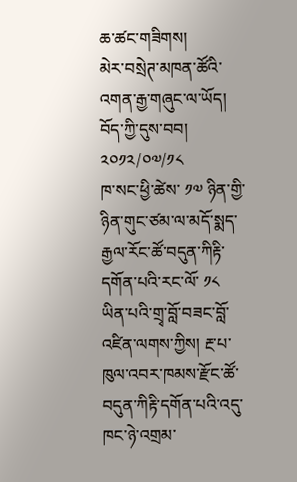ཆ་ཚང་གཟིགས།
མེར་བསྲེཊ་མཁན་ཚོའི་འགན་རྒྱ་གཞུང་ལ་ཡོད།
བོད་ཀྱི་དུས་བབ།
༢༠༡༢/༠༧/༡༨
ཁ་སང་ཕྱི་ཚེས་ ༡༧ ཉིན་གྱི་ཉིན་གུང་ཙམ་ལ་མདོ་སྨད་རྒྱལ་རོང་ཚོ་བདུན་ཀིརྟི་དགོན་པའི་རང་ལོ་ ༡༨ ཡིན་པའི་གྲྭ་བློ་བཟང་བློ་འཛིན་ལགས་ཀྱིས། རྔ་པ་ཁུལ་འབར་ཁམས་རྫོང་ཚོ་བདུན་ཀིརྟི་དགོན་པའི་འདུ་ཁང་ཉེ་འགྲམ་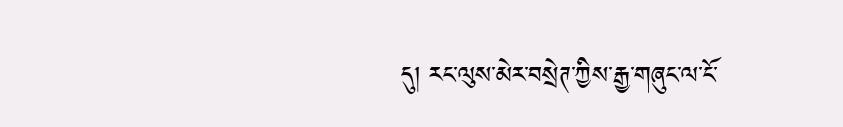དུ། རང་ལུས་མེར་བསྲེཊ་ཀྱིས་རྒྱ་གཞུང་ལ་ངོ་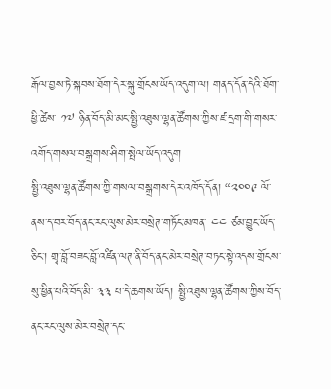རྒོལ་བྱས་ཏེ་སྐབས་ཐོག་དེར་སྐུ་གྲོངས་ཡོད་འདུག་ལ། གནད་དོན་དེའི་ཐོག་ཕྱི་ཚེས་ ༡༧ ཉིན་བོད་མི་མང་སྤྱི་འཐུས་ལྷན་ཚོགས་ཀྱིས་ཛ་དྲག་གི་གསར་འགོད་གསལ་བསྒྲགས་ཤིག་སྤེལ་ཡོད་འདུག
སྤྱི་འཐུས་ལྷན་ཚོགས་ཀྱི་གསལ་བསྒྲགས་དེར་འཁོད་དོན། “༢༠༠༩ ལོ་ནས་ད་བར་བོད་ནང་རང་ལུས་མེར་བསྲེཊ་གཏོང་མཁན་ ༤༤ ཙམ་བྱུང་ཡོད་ཅིང་། གྲྭ་བློ་བཟང་བློ་འཛིན་ལཊ་ནི་བོད་ནང་མེར་བསྲེཊ་བཏང་སྟེ་འདས་གྲོངས་སུ་ཕྱིན་པའི་བོད་མི་ ༣༣ པ་དེ་ཆགས་ཡོད། སྤྱི་འཐུས་ལྷན་ཚོགས་ཀྱིས་བོད་ནང་རང་ལུས་མེར་བསྲེཊ་དང་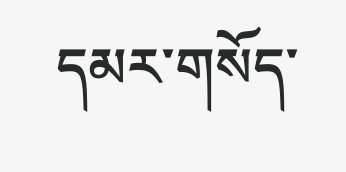དམར་གསོད་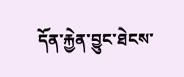དོན་རྐྱེན་བྱུང་ཐེངས་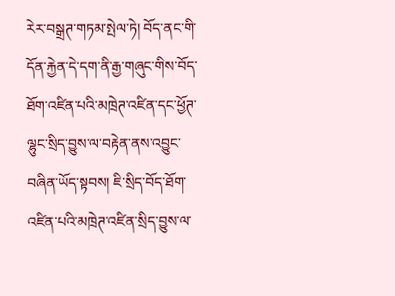རེར་བསྒྲཊ་གཏམ་སྤེལ་ཏེ། བོད་ནང་གི་དོན་རྐྱེན་དེ་དག་ནི་རྒྱ་གཞུང་གིས་བོད་ཐོག་འཛིན་པའི་མཁྲེཊ་འཛིན་དང་ཕྱོཊ་ལྷུང་སྲིད་བྱུས་ལ་བརྟེན་ནས་འབྱུང་བཞིན་ཡོད་སྟབས། ཇི་སྲིད་བོད་ཐོག་འཛིན་པའི་མཁྲེཊ་འཛིན་སྲིད་བྱུས་ལ་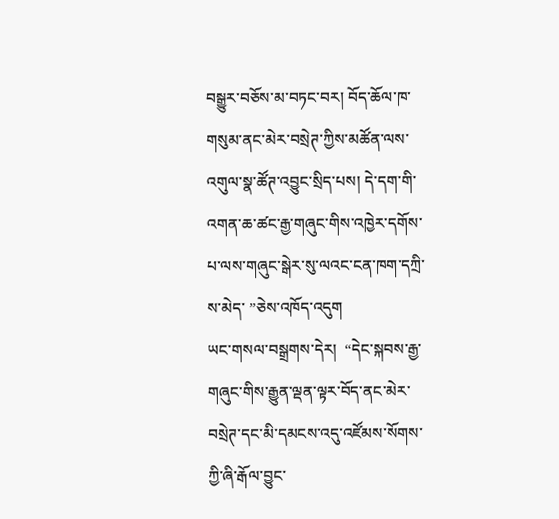བསྒྱུར་བཅོས་མ་བཏང་བར། བོད་ཆོལ་ཁ་གསུམ་ནང་མེར་བསྲེཊ་ཀྱིས་མཚོན་ལས་འགུལ་སྣ་ཚོཊ་འབྱུང་སྲིད་པས། དེ་དག་གི་འགན་ཆ་ཚང་རྒྱ་གཞུང་གིས་འཁྱེར་དགོས་པ་ལས་གཞུང་སྒེར་སུ་ལའང་ངན་ཁག་དཀྲི་ས་མེད་ ”ཅེས་འཁོད་འདུག
ཡང་གསལ་བསྒྲགས་དེར།  “དེང་སྐབས་རྒྱ་གཞུང་གིས་རྒྱུན་ལྡན་ལྟར་བོད་ནང་མེར་བསྲེཊ་དང་མི་དམངས་འདུ་འཛོམས་སོགས་ཀྱི་ཞི་རྒོལ་བྱུང་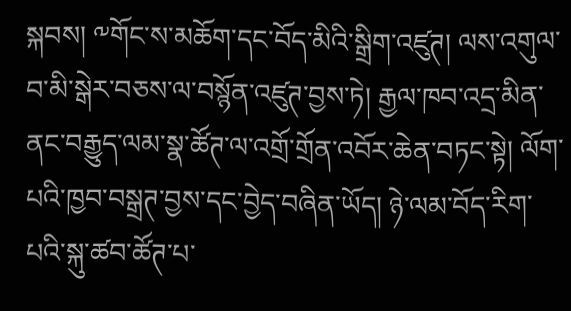སྐབས། ༸གོང་ས་མཆོག་དང་བོད་མིའི་སྒྲིག་འཛུཊ། ལས་འགུལ་བ་མི་སྒེར་བཅས་ལ་བསྙོན་འཛུཊ་བྱས་ཏེ། རྒྱལ་ཁབ་འདྲ་མིན་ནང་བརྒྱུད་ལམ་སྣ་ཚོཊ་ལ་འགྲོ་གྲོན་འབོར་ཆེན་བཏང་སྟེ། ལོག་པའི་ཁྱབ་བསྒྲཊ་བྱས་དང་བྱེད་བཞིན་ཡོད། ཉེ་ལམ་བོད་རིག་པའི་སྐུ་ཚབ་ཚོཊ་པ་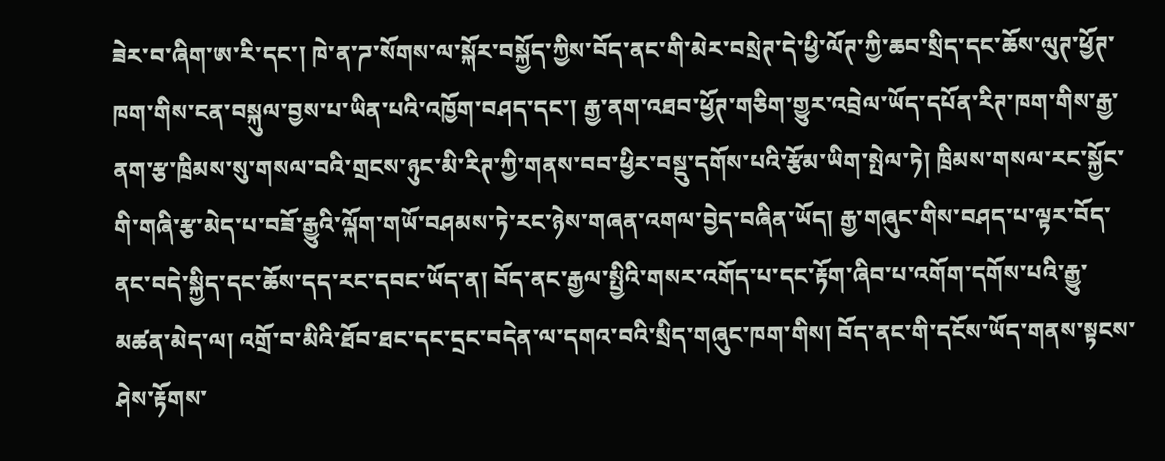ཟེར་བ་ཞིག་ཨ་རི་དང་། ཁེ་ན་ཌ་སོགས་ལ་སྐོར་བསྐྱོད་ཀྱིས་བོད་ནང་གི་མེར་བསྲེཊ་དེ་ཕྱི་ལོཊ་ཀྱི་ཆབ་སྲིད་དང་ཆོས་ལུཊ་ཕྱོཊ་ཁག་གིས་ངན་བསྐུལ་བྱས་པ་ཡིན་པའི་འཁྱོག་བཤད་དང་། རྒྱ་ནག་འཐབ་ཕྱོཊ་གཅིག་གྱུར་འབྲེལ་ཡོད་དཔོན་རིཊ་ཁག་གིས་རྒྱ་ནག་རྩ་ཁྲིམས་སུ་གསལ་བའི་གྲངས་ཉུང་མི་རིཊ་ཀྱི་གནས་བབ་ཕྱིར་བསྡུ་དགོས་པའི་རྩོམ་ཡིག་སྤེལ་ཏེ། ཁྲིམས་གསལ་རང་སྐྱོང་གི་གཞི་རྩ་མེད་པ་བཟོ་རྒྱུའི་ལྐོག་གཡོ་བཤམས་ཏེ་རང་ཉེས་གཞན་འགལ་བྱེད་བཞིན་ཡོད། རྒྱ་གཞུང་གིས་བཤད་པ་ལྟར་བོད་ནང་བདེ་སྐྱིད་དང་ཆོས་དད་རང་དབང་ཡོད་ན། བོད་ནང་རྒྱལ་སྤྱིའི་གསར་འགོད་པ་དང་རྟོག་ཞིབ་པ་འགོག་དགོས་པའི་རྒྱུ་མཚན་མེད་ལ། འགྲོ་བ་མིའི་ཐོབ་ཐང་དང་དྲང་བདེན་ལ་དགའ་བའི་སྲིད་གཞུང་ཁག་གིས། བོད་ནང་གི་དངོས་ཡོད་གནས་སྟངས་ཤེས་རྟོགས་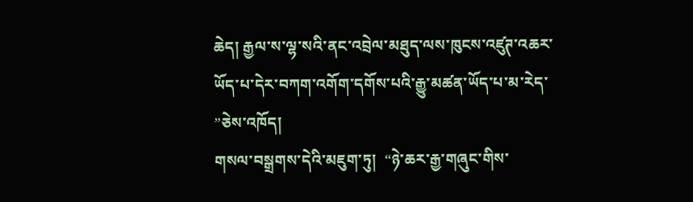ཆེད། རྒྱལ་ས་ལྷ་སའི་ནང་འབྲེལ་མཐུད་ལས་ཁུངས་འཛུཊ་འཆར་ཡོད་པ་དེར་བཀག་འགོག་དགོས་པའི་རྒྱུ་མཚན་ཡོད་པ་མ་རེད་ ”ཅེས་འཁོད།
གསལ་བསྒྲགས་དེའི་མཇུག་ཏུ།  “ཉེ་ཆར་རྒྱ་གཞུང་གིས་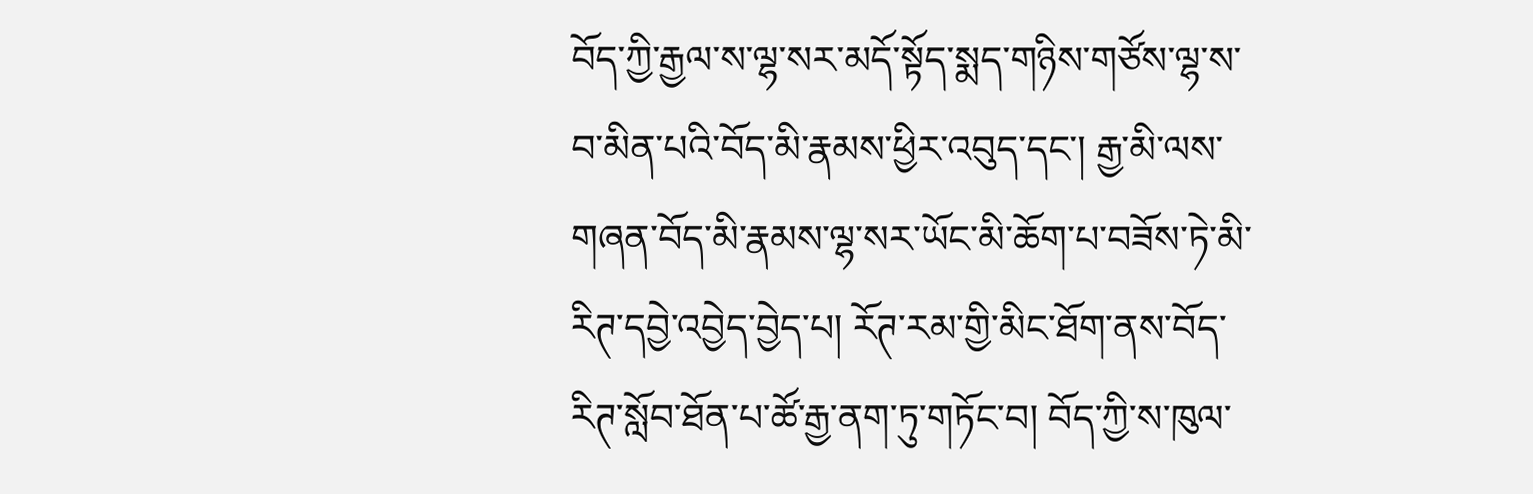བོད་ཀྱི་རྒྱལ་ས་ལྷ་སར་མདོ་སྟོད་སྨད་གཉིས་གཙོས་ལྷ་ས་བ་མིན་པའི་བོད་མི་རྣམས་ཕྱིར་འབུད་དང་། རྒྱ་མི་ལས་གཞན་བོད་མི་རྣམས་ལྷ་སར་ཡོང་མི་ཆོག་པ་བཟོས་ཏེ་མི་རིཊ་དབྱེ་འབྱེད་བྱེད་པ། རོཊ་རམ་གྱི་མིང་ཐོག་ནས་བོད་རིཊ་སློབ་ཐོན་པ་ཚོ་རྒྱ་ནག་ཏུ་གཏོང་བ། བོད་ཀྱི་ས་ཁུལ་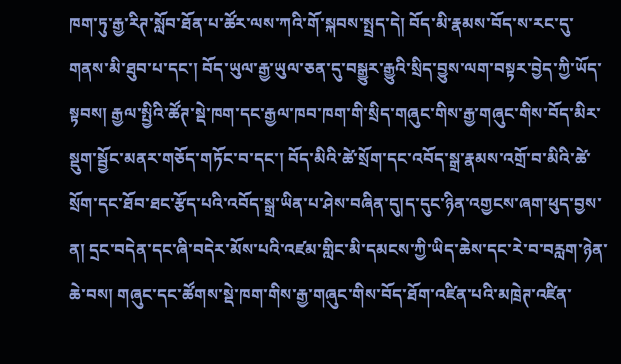ཁག་ཏུ་རྒྱ་རིཊ་སློབ་ཐོན་པ་ཚོར་ལས་ཀའི་གོ་སྐབས་སྤྲད་དེ། བོད་མི་རྣམས་བོད་ས་རང་དུ་གནས་མི་ཐུབ་པ་དང་། བོད་ཡུལ་རྒྱ་ཡུལ་ཅན་དུ་བསྒྱུར་རྒྱུའི་སྲིད་བྱུས་ལག་བསྟར་བྱེད་ཀྱི་ཡོད་སྟབས། རྒྱལ་སྤྱིའི་ཚོཊ་སྡེ་ཁག་དང་རྒྱལ་ཁབ་ཁག་གི་སྲིད་གཞུང་གིས་རྒྱ་གཞུང་གིས་བོད་མིར་སྡུག་སྦྱོང་མནར་གཅོད་གཏོང་བ་དང་། བོད་མིའི་ཚེ་སྲོག་དང་འབོད་སྒྲ་རྣམས་འགྲོ་བ་མིའི་ཚེ་སྲོག་དང་ཐོབ་ཐང་རྩོད་པའི་འབོད་སྒྲ་ཡིན་པ་ཤེས་བཞིན་དུ།ད་དུང་ཉིན་འགྱངས་ཞག་ཕུད་བྱས་ན། དྲང་བདེན་དང་ཞི་བདེར་མོས་པའི་འཛམ་གླིང་མི་དམངས་ཀྱི་ཡིད་ཆེས་དང་རེ་བ་བརླག་ཉེན་ཆེ་བས། གཞུང་དང་ཚོགས་སྡེ་ཁག་གིས་རྒྱ་གཞུང་གིས་བོད་ཐོག་འཛིན་པའི་མཁྲེཊ་འཛིན་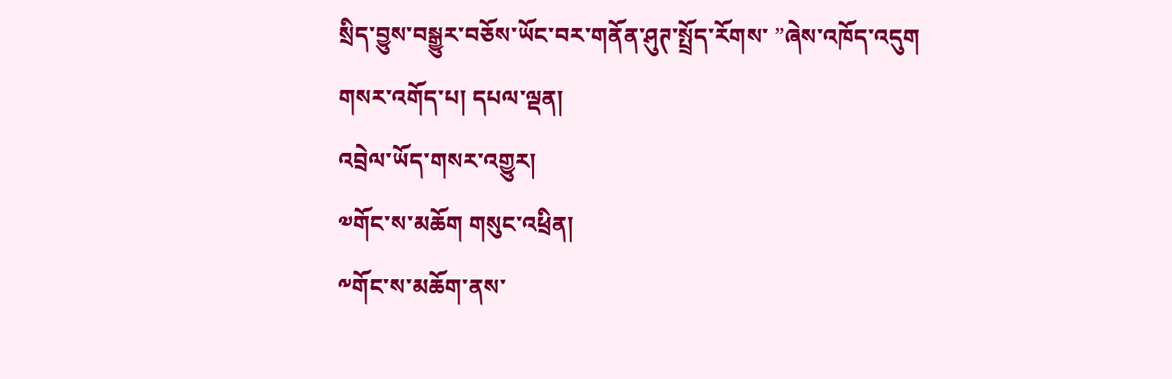སྲིད་བྱུས་བསྒྱུར་བཅོས་ཡོང་བར་གནོན་ཤུཊ་སྤྲོད་རོགས་ ”ཞེས་འཁོད་འདུག
གསར་འགོད་པ། དཔལ་ལྡན།
འབྲེལ་ཡོད་གསར་འགྱུར།
༧གོང་ས་མཆོག གསུང་འཕྲིན།
༸གོང་ས་མཆོག་ནས་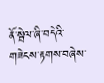ནོ་སྦེལ་ཞི་བདེའི་གཟེངས་རྟགས་བཞེས་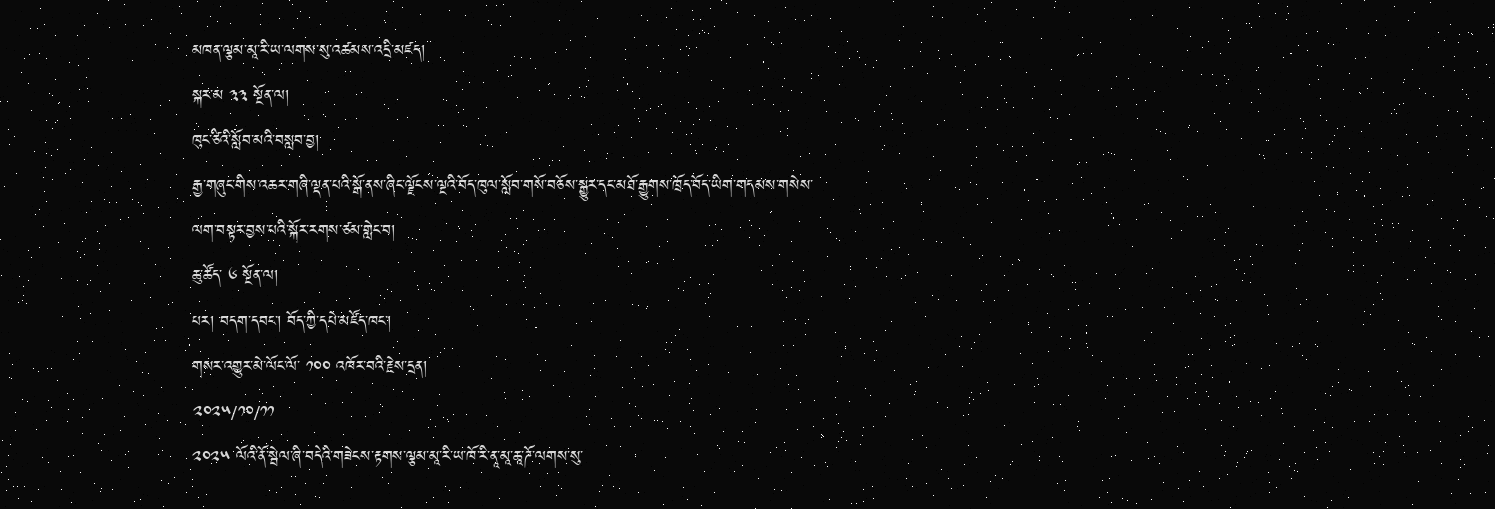མཁན་ལྕམ་མཱ་རི་ཡ་ལགས་སུ་འཚམས་འདྲི་མཛད།
སྐར་མ ༣༣ སྔོན་ལ།
ཁུང་ཙིའི་སློབ་མའི་བསླབ་བྱ།
རྒྱ་གཞུང་གིས་འཆར་གཞི་ལྡན་པའི་སྒོ་ནས་ཞིང་ལྗོངས་ལྔའི་བོད་ཁུལ་སློབ་གསོ་བཅོས་སྒྱུར་དང་མཐོ་རྒྱུགས་ཁྲོད་བོད་ཡིག་གདམས་གསེས་ལག་བསྟར་བྱས་པའི་སྐོར་རགས་ཙམ་གླེང་བ།
ཆུ་ཚོད་ ༦ སྔོན་ལ།
པར། བདག་དབང་། བོད་ཀྱི་དཔེ་མཛོད་ཁང་།
གསར་འགྱུར་མེ་ལོང་ལོ་ ༡༠༠ འཁོར་བའི་རྗེས་དྲན།
༢༠༢༥/༡༠/༡༡
༢༠༢༥ ལོའི་ནོ་སྦེལ་ཞི་བདེའི་གཟེངས་རྟགས་ལྕམ་མཱ་རི་ཡ་ཁོ་རི་ནཱ་མཱ་ཆཱ་ཌོ་ལགས་སུ་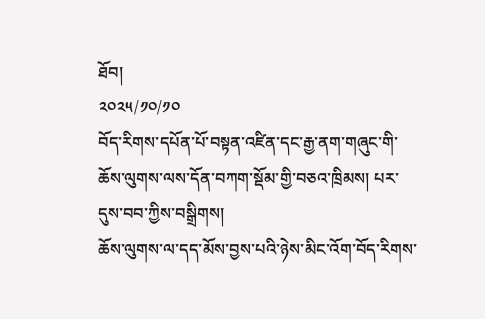ཐོབ།
༢༠༢༥/༡༠/༡༠
བོད་རིགས་དཔོན་པོ་བསྟན་འཛིན་དང་རྒྱ་ནག་གཞུང་གི་ཆོས་ལུགས་ལས་དོན་བཀག་སྡོམ་གྱི་བཅའ་ཁྲིམས། པར་དུས་བབ་ཀྱིས་བསྒྲིགས།
ཆོས་ལུགས་ལ་དད་མོས་བྱས་པའི་ཉེས་མིང་འོག་བོད་རིགས་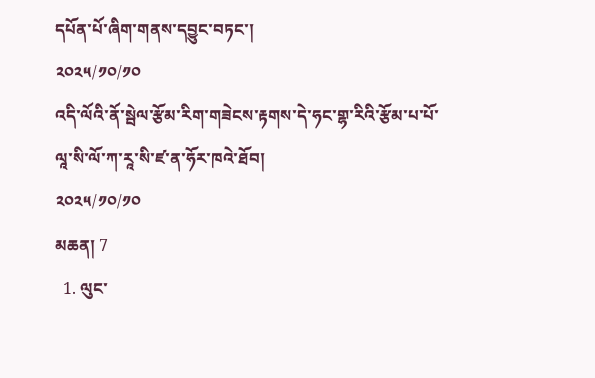དཔོན་པོ་ཞིག་གནས་དབྱུང་བཏང་།
༢༠༢༥/༡༠/༡༠
འདི་ལོའི་ནོ་སྦེལ་རྩོམ་རིག་གཟེངས་རྟགས་དེ་ཧང་གྷ་རིའི་རྩོམ་པ་པོ་ལཱ་སི་ལོ་ཀ་རཱ་སི་ཛ་ན་ཧོར་ཁའེ་ཐོབ།
༢༠༢༥/༡༠/༡༠
མཆན། 7
  1. ལུང་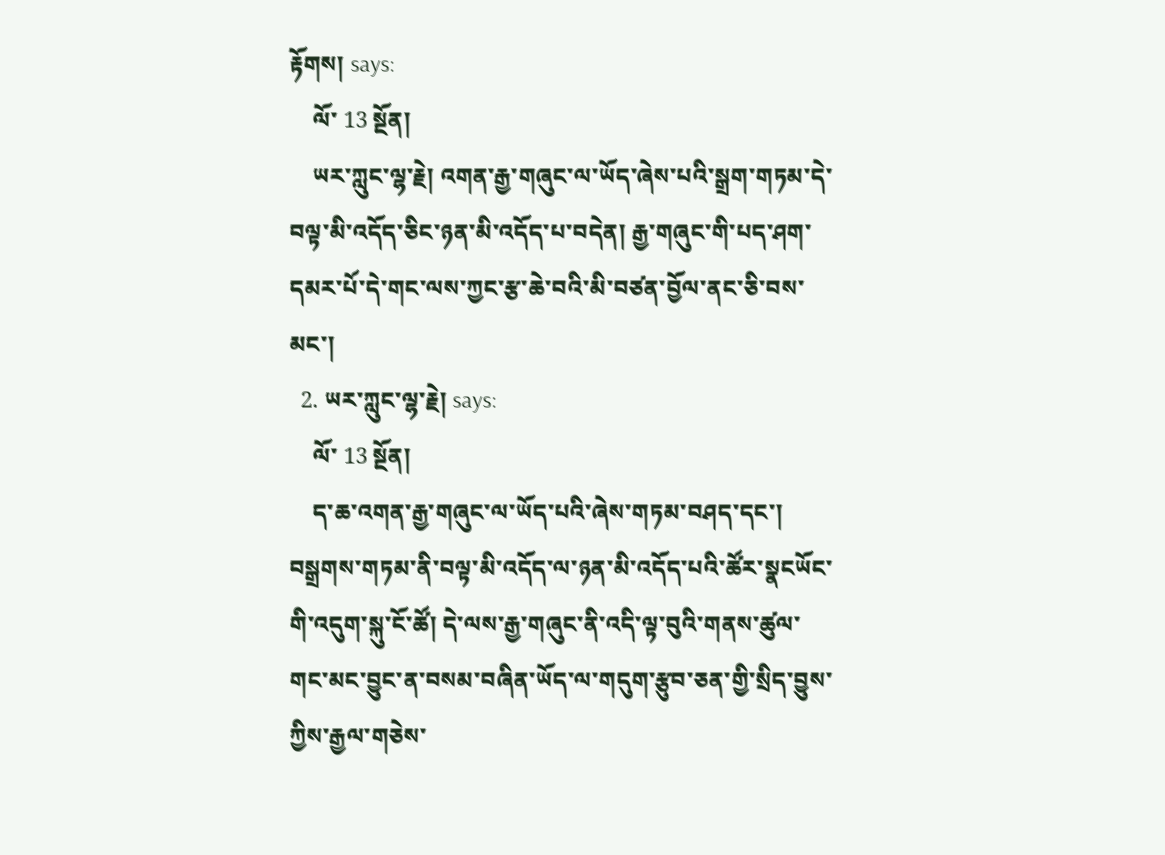རྟོགས། says:
    ལོ་ 13 སྔོན།
    ཡར་ཀླུང་ལྷ་རྗེ། འགན་རྒྱ་གཞུང་ལ་ཡོད་ཞེས་པའི་སྒྲག་གཏམ་དེ་བལྟ་མི་འདོད་ཅིང་ཉན་མི་འདོད་པ་བདེན། རྒྱ་གཞུང་གི་པད་ཤག་དམར་པོ་དེ་གང་ལས་ཀྱང་རྩ་ཆེ་བའི་མི་བཙན་བྱོལ་ནང་ཅི་བས་མང་།
  2. ཡར་ཀླུང་ལྷ་རྗེ། says:
    ལོ་ 13 སྔོན།
    ད་ཆ་འགན་རྒྱ་གཞུང་ལ་ཡོད་པའི་ཞེས་གཏམ་བཤད་དང་། བསྒྲགས་གཏམ་ནི་བལྟ་མི་འདོད་ལ་ཉན་མི་འདོད་པའི་ཚོར་སྣངཡོང་གི་འདུག་སྐུ་ངོ་ཚོ། དེ་ལས་རྒྱ་གཞུང་ནི་འདི་ལྟ་བུའི་གནས་ཚུལ་གང་མང་བྱུང་ན་བསམ་བཞིན་ཡོད་ལ་གདུག་རྩུབ་ཅན་གྱི་སྲིད་བྱུས་ཀྱིས་རྒྱལ་གཅེས་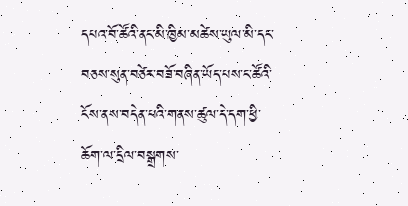དཔའ་བོ་ཚོའི་ནང་མི་ཁྱིམ་མཚེས་ཡུལ་མི་དང་བཅས་སུན་བཙེར་བཟོ་བཞིན་ཡོད་པས་ང་ཚོའི་ངོས་ནས་བདེན་པའི་གནས་ཚུལ་དེ་དག་ཕྱི་ཆོག་ལ་དྲིལ་བསྒྲགས་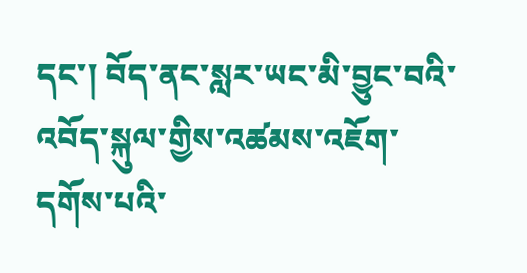དང་། བོད་ནང་སླར་ཡང་མི་བྱུང་བའི་འབོད་སྐུལ་གྱིས་འཚམས་འཇོག་དགོས་པའི་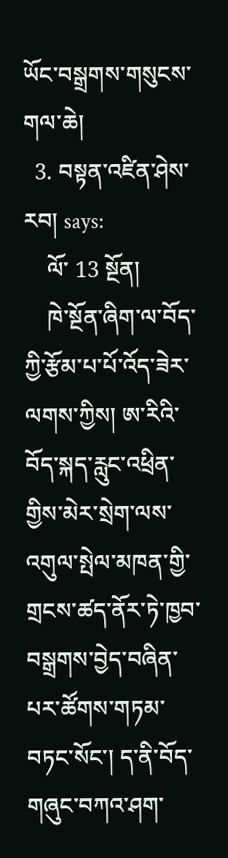ཡོང་བསྒྲགས་གསུངས་གལ་ཆེ།
  3. བསྟན་འཛིན་ཤེས་རབ། says:
    ལོ་ 13 སྔོན།
    ཁེ་སྔོན་ཞིག་ལ་བོད་ཀྱི་རྩོམ་པ་པོ་འོད་ཟེར་ལགས་ཀྱིས། ཨ་རིའི་བོད་སྐད་རླུང་འཕྲིན་གྱིས་མེར་སྲེག་ལས་འགུལ་སྤེལ་མཁན་གྱི་གྲངས་ཚད་ནོར་ཏེ་ཁྱབ་བསྒྲགས་བྱེད་བཞིན་པར་ཚོགས་གཏམ་བཏང་སོང་། ད་ནི་བོད་གཞུང་བཀའ་ཤག་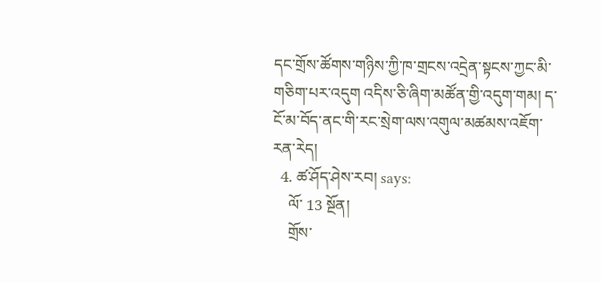དང་གྲོས་ཚོགས་གཉིས་ཀྱི་ཁ་གྲངས་འདྲེན་སྟངས་ཀྱང་མི་གཅིག་པར་འདུག འདིས་ཅི་ཞིག་མཚོན་གྱི་འདུག་གམ། ད་ངོ་མ་བོད་ནང་གི་རང་སྲེག་ལས་འགུལ་མཚམས་འཇོག་རན་རེད།
  4. ཚ་ཤོད་ཤེས་རབ། says:
    ལོ་ 13 སྔོན།
    གྲོས་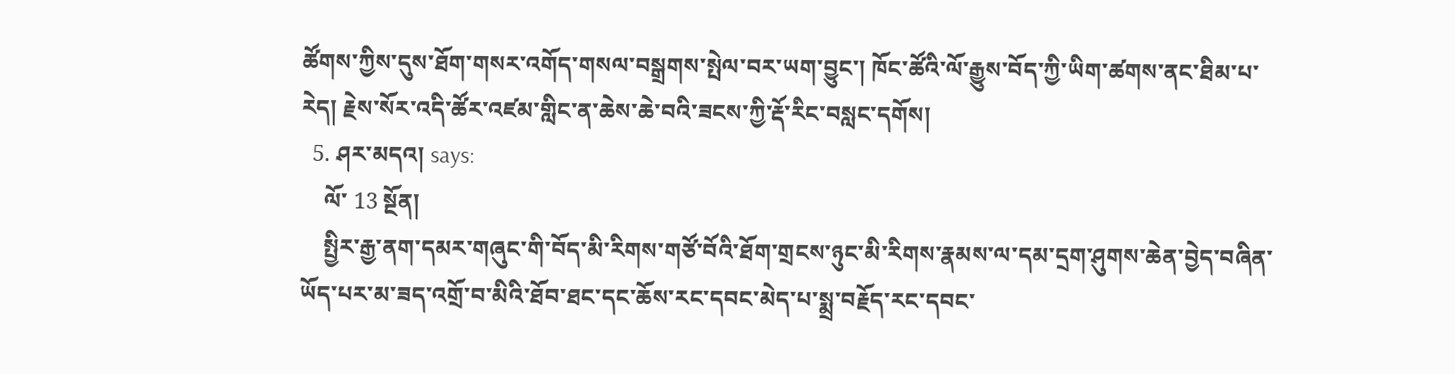ཚོགས་ཀྱིས་དུས་ཐོག་གསར་འགོད་གསལ་བསྒྲགས་སྤེལ་བར་ཡག་བྱུང་། ཁོང་ཚོའི་ལོ་རྒྱུས་བོད་ཀྱི་ཡིག་ཚགས་ནང་ཐིམ་པ་རེད། རྗེས་སོར་འདི་ཚོར་འཛམ་གླིང་ན་ཆེས་ཆེ་བའི་ཟངས་ཀྱི་རྡོ་རིང་བསླང་དགོས།
  5. ཤར་མདའ། says:
    ལོ་ 13 སྔོན།
    སྤྱིར་རྒྱ་ནག་དམར་གཞུང་གི་བོད་མི་རིགས་གཙོ་བོའི་ཐོག་གྲངས་ཉུང་མི་རིགས་རྣམས་ལ་དམ་དྲག་ཤུགས་ཆེན་བྱེད་བཞིན་ཡོད་པར་མ་ཟད་འགྲོ་བ་མིའི་ཐོབ་ཐང་དང་ཆོས་རང་དབང་མེད་པ་སྨྲ་བརྗོད་རང་དབང་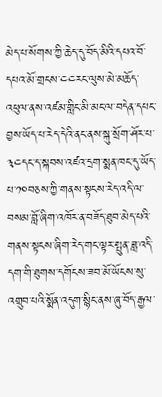མེད་པ་སོགས་ཀྱི་ཆེད་དུ་བོད་མིའི་དཔའ་བོ་དཔའ་མོ་གྲངས་༤༤རང་ལུས་མེ་མཆོད་འཕུལ་ནས་འཛམ་གླིང་མི་མང་ལ་བདེན་དཔང་བྱས་ཡོད་པ་རེད་དེའི་ནང་ནས་སྐུ་སྲོག་ཤོར་པ་༣༤དང་ད་སྐབས་འཛའ་དྲག་སྨན་ཁང་དུ་ཡོད་པ་༡༠བཅས་ཀྱི་གནས་སྟངས་རེད་འདི་ལ་བསམ་བློ་ཞིག་འཁོར་ན་བཟོད་ཐུབ་མེད་པའི་གནས་སྟངས་ཞིག་རེད་གང་ལྟར་སྤུན་ཟླ་འདི་དག་གི་ཐུགས་དགོངས་ཟབ་མོ་ཡོངས་སུ་འགྲུབ་པའི་སྨོན་འདུག་སྙིང་ནས་ཞུ་བོད་རྒྱལ་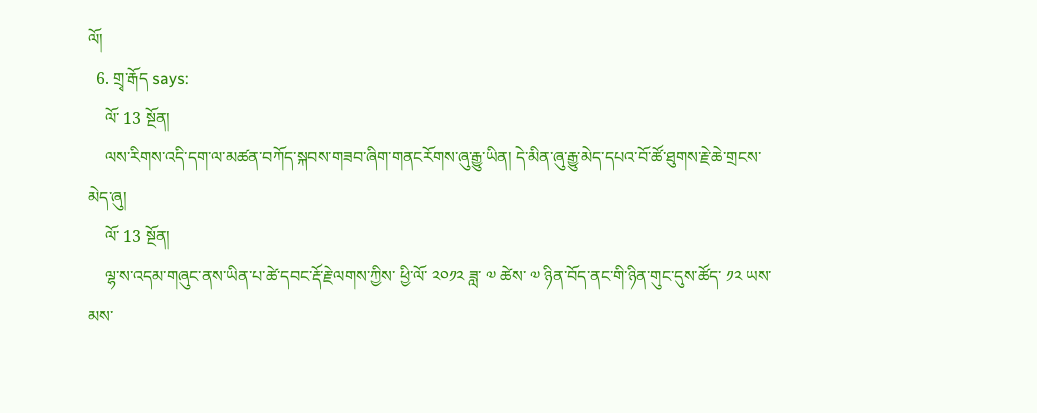ལོ།
  6. གྲྭ་རྒོད says:
    ལོ་ 13 སྔོན།
    ལས་རིགས་འདི་དག་ལ་མཚན་བཀོད་སྐབས་གཟབ་ཞིག་གནངརོགས་ཞུ་རྒྱུ་ཡིན། དེ་མིན་ཞུ་རྒྱུ་མེད་དཔའ་བོ་ཚོ་ཐུགས་རྗེ་ཆེ་གྲངས་མེད་ཞུ།
    ལོ་ 13 སྔོན།
    ལྷ་ས་འདམ་གཞུང་ནས་ཡིན་པ་ཚེ་དབང་རྡོ་རྗེ་ལགས་ཀྱིས་ ཕྱི་ལོ་ ༢༠༡༢ ཟླ་ ༧ ཚེས་ ༧ ཉིན་བོད་ནང་གི་ཉིན་གུང་དུས་ཚོད་ ༡༢ ཡས་མས་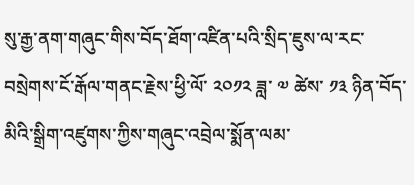སུ་རྒྱ་ནག་གཞུང་གིས་བོད་ཐོག་འཛིན་པའི་སྲིད་ཇུས་ལ་རང་བསྲེགས་ངོ་རྒོལ་གནང་རྗེས་ཕྱི་ལོ་ ༢༠༡༢ ཟླ་ ༧ ཚེས་ ༡༣ ཉིན་བོད་མིའི་སྒྲིག་འཛུགས་ཀྱིས་གཞུང་འབྲེལ་སྨོན་ལམ་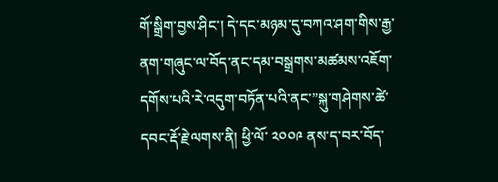གོ་སྒྲིག་བྱས་ཤིང་། དེ་དང་མཉམ་དུ་བཀའ་ཤག་གིས་རྒྱ་ནག་གཞུང་ལ་བོད་ནང་དམ་བསྒྲགས་མཚམས་འཇོག་དགོས་པའི་རེ་འདུག་བཏོན་པའི་ནང་”སྐུ་གཤེགས་ཚེ་དབང་རྡོ་རྗེ་ལགས་ནི། ཕྱི་ལོ་ ༢༠༠༩ ནས་ད་བར་བོད་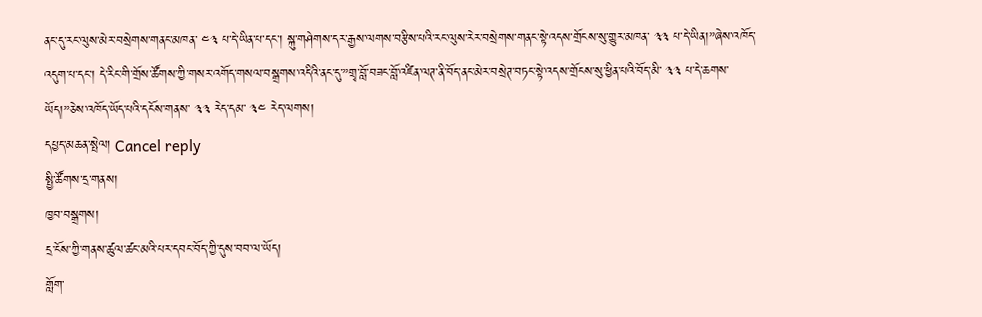ནང་དུ་རང་ལུས་མེར་བསྲེགས་གནང་མཁན་ ༤༣ པ་དེ་ཡིན་པ་དང་། སྐུ་གཤེགས་དར་རྒྱས་ལགས་བརྩིས་པའི་རང་ལུས་རེར་བསྲེགས་གནང་སྟེ་འདས་གྲོངས་སུ་གྱུར་མཁན་ ༣༣ པ་དེ་ཡིན།”ཞེས་འཁོད་འདུག་པ་དང་། དེ་རིང་གི་གྲོས་ཚོགས་ཀྱི་གསར་འགོད་གསལ་བསྒྲགས་འདིའི་ནང་དུ་”གྲྭ་བློ་བཟང་བློ་འཛིན་ལཊ་ནི་བོད་ནང་མེར་བསྲེཊ་བཏང་སྟེ་འདས་གྲོངས་སུ་ཕྱིན་པའི་བོད་མི་ ༣༣ པ་དེ་ཆགས་ཡོད།”ཅེས་འཁོད་ཡོད་པའི་དངོས་གནས་ ༣༣ རེད་དམ་ ༣༤ རེད་ལགས།
དཔྱད་མཆན་སྤེལ། Cancel reply
སྤྱི་ཚོགས་དྲ་གནས།
ཁྱབ་བསྒྲགས།
དྲ་ངོས་ཀྱི་གནས་ཚུལ་ཚང་མའི་པར་དབང་བོད་ཀྱི་དུས་བབ་ལ་ཡོད།
གློག་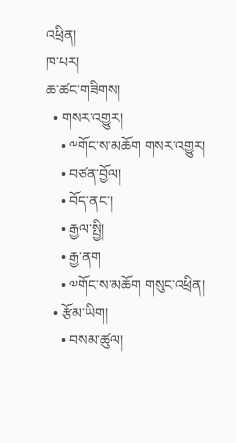འཕྲིན།
ཁ་པར།
ཆ་ཚང་གཟིགས།
  • གསར་འགྱུར།
    • ༸གོང་ས་མཆོག གསར་འགྱུར།
    • བཙན་བྱོལ།
    • བོད་ནང་།
    • རྒྱལ་སྤྱི།
    • རྒྱ་ནག
    • ༧གོང་ས་མཆོག གསུང་འཕྲིན།
  • རྩོམ་ཡིག།
    • བསམ་ཚུལ།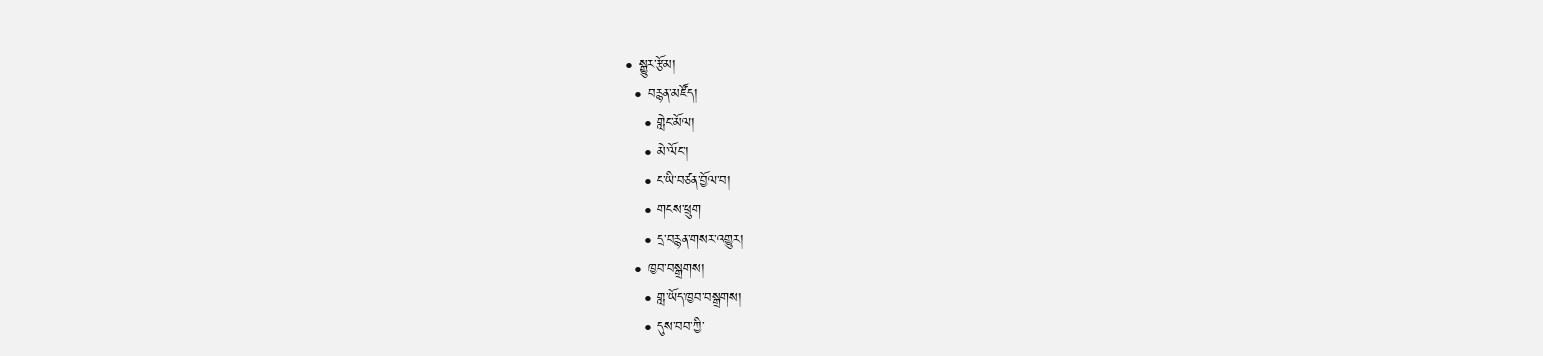• སྒྱུར་རྩོམ།
  • བརྙན་མཛོད།
    • གླེང་མོལ།
    • མེ་ལོང་།
    • ང་ཡི་བཙན་བྱོལ་བ།
    • གངས་ཕྲུག
    • དྲ་བརྙན་གསར་འགྱུར།
  • ཁྱབ་བསྒྲགས།
    • གླ་ཡོད་ཁྱབ་བསྒྲགས།
    • དུས་བབ་ཀྱི་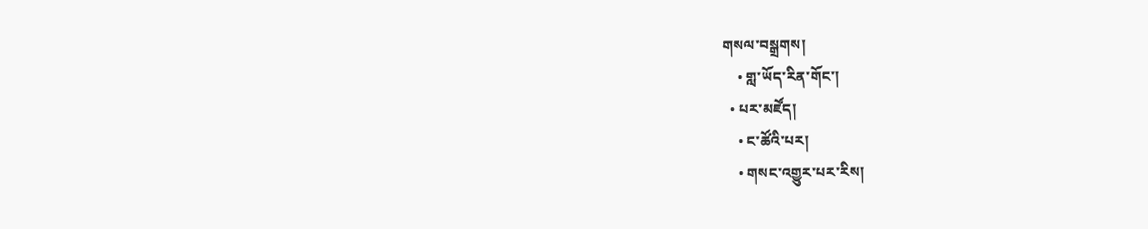གསལ་བསྒྲགས།
    • གླ་ཡོད་རིན་གོང་།
  • པར་མཛོད།
    • ང་ཚོའི་པར།
    • གསང་འགྱུར་པར་རིས།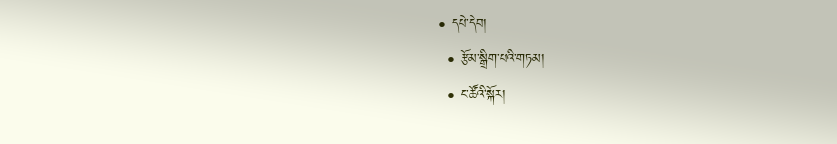• དཔེ་དེབ།
  • རྩོམ་སྒྲིག་པའི་གཏམ།
  • ང་ཚོའི་སྐོར།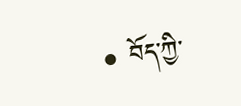• བོད་ཀྱི་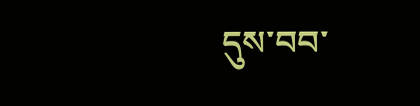དུས་བབ་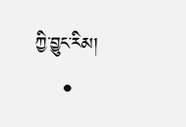ཀྱི་བྱུང་རིམ།
    •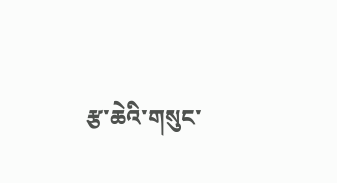རྩ་ཆེའི་གསུང་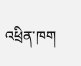འཕྲིན་ཁག